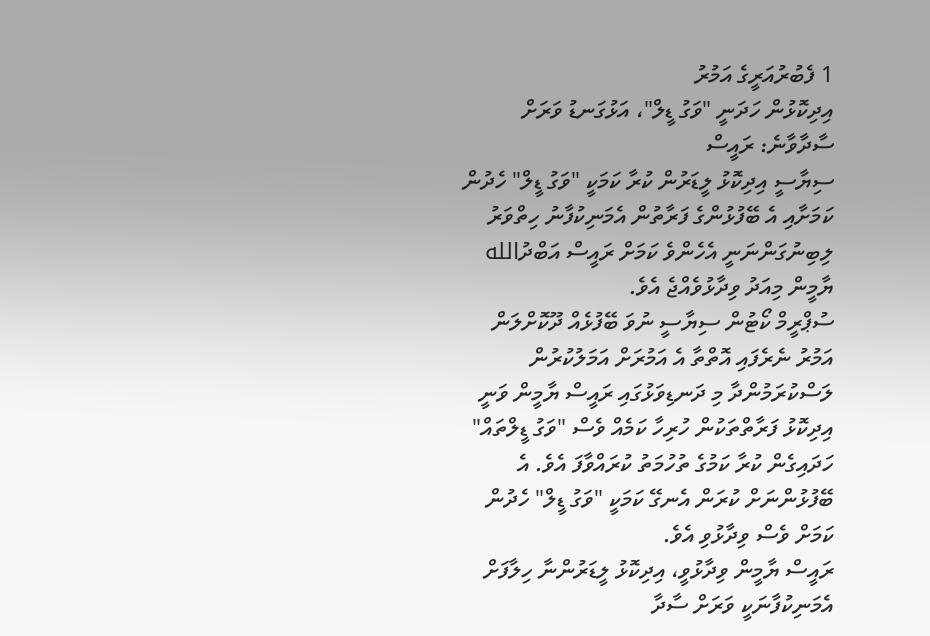1 ފެބުރުއަރީގެ އަމުރު
އިދިކޮޅުން ހަދަނީ "ވަގު ޑީލް"، އަޅުގަނޑު ވަރަށް ސާދާވާނެ: ރައީސް
ސިޔާސީ އިދިކޮޅު ލީޑަރުން ކުރާ ކަމަކީ "ވަގު ޑީލް" ހެދުން ކަމަށާއި އެ ބޭފުޅުންގެ ފަރާތުން އެމަނިކުފާނު ހިތްވަރު ލިބިނުގަންނަނީ އެހެންވެ ކަމަށް ރައީސް އަބްދުالله ޔާމީން މިއަދު ވިދާޅުވެއްޖެ އެވެ.
ސުޕްރީމް ކޯޓުން ސިޔާސީ ނުވަ ބޭފުޅެއް ދޫކޮށްލަން އަމުރު ނެރެފައި އޮތްތާ އެ އަމުރަށް އަމަލުކުރުން ލަސްކުރަމުންދާ މި ދަނޑިވަޅުގައި ރައީސް ޔާމީން ވަނީ އިދިކޮޅު ފަރާތްތަކުން ހުރިހާ ކަމެއް ވެސް "ވަގު ޑީލްތައް" ހަދައިގެން ކުރާ ކަމުގެ ތުހުމަތު ކުރައްވާފަ އެވެ. އެ ބޭފުޅުންނަށް ކުރަން އެނގޭ ކަމަކީ "ވަގު ޑީލް" ހެދުން ކަމަށް ވެސް ވިދާޅުވި އެވެ.
ރައީސް ޔާމީން ވިދާޅުވީ، އިދިކޮޅު ލީޑަރުންނާ ހިލާފަށް އެމަނިކުފާނަކީ ވަރަށް ސާދާ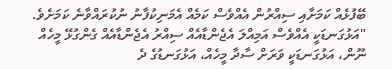ބޭފުޅެއް ކަމަށާއި ސިއްރުން އެއްވެސް ކަމެއް އެމަނިކުފާނު ނުކުރައްވާނެ ކަމަށެވެ.
"އަޅުގަނޑަކީ އެއްވެސް އަމިއްލަ އެޖެންޑާއެއް ސިއްރު އެޖެންޑާއެއް ގެންގުޅޭ މީހެއް ނޫން، އަޅުގަނޑަކީ ވަރަށް ސާދާ މީހެއް، އަޅުގަނޑުގެ ދެ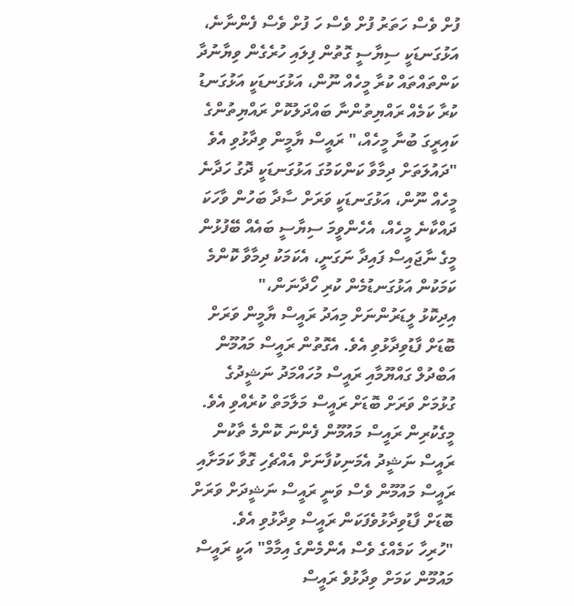ފުށް ވެސް ހަތަރު ފުށް ވެސް ހަ ފުށް ވެސް ފެންނާނެ، އަޅުގަނޑަކީ ސިޔާސީ ގޮތުން ފިލައި ހުރެގެން ވިޔާނުދާ ކަންތައްތައް ކުރާ މީހެއް ނޫން، އަޅުގަނޑަކީ އަޅުގަނޑު ކުރާ ކަމެއް ރައްޔިތުންނާ ބައްދަލުކޮށް ރައްޔިތުންގެ ކައިރީގަ ބުނާ މީހެއް،" ރައީސް ޔާމީން ވިދާޅުވި އެވެ "ދައުލަތަށް ދިމާވާ ކަންކަމުގަ އަޅުގަނޑަކީ ދޮގު ހަދާނެ މީހެއް ނޫން، އަޅުގަނޑަކީ ވަރަށް ސާދާ ބަހުން ވާހަކަ ދައްކާނެ މީހެއް، އެހެންވީމަ ސިޔާސީ ބައެއް ބޭފުޅުން މީގެ ނާޖައިސް ފައިދާ ނަގަނީ، އެކަމަކު ދިމާވާ ކޮންމެ ކަމަކުން އަޅުގަނޑުމެން ކުރި ހޯދާނަން،"
އިދިކޮޅު ލީޑަރުންނަށް މިއަދު ރައީސް ޔާމީން ވަރަށް ބޮޑަށް ފާޑުވިދާޅުވި އެވެ. އެގޮތުން ރައީސް މައުމޫން އަބްދުލް ގައްޔޫމާއި ރައީސް މުހައްމަދު ނަޝީދުގެ ގުޅުމަށް ވަރަށް ބޮޑަށް ރައީސް މަލާމަތް ކުރެއްވި އެވެ. މީގެކުރިން ރައީސް މައުމޫން ފެންނަ ކޮންމެ ތާކުން ރައީސް ނަޝީދު އެމަނިކުފާނަށް އެއްޗެހި ގޮވާ ކަމަށާއި ރައީސް މައުމޫން ވެސް ވަނީ ރައީސް ނަޝީދަށް ވަރަށް ބޮޑަށް ފާޑުވިދާޅުވެފަކަން ރައީސް ވިދާޅުވި އެވެ.
"ހުރިހާ ކަމެއްގެ ވެސް އެންމެންގެ އިމާމް" އަކީ ރައީސް މައުމޫން ކަމަށް ވިދާޅުވެ ރައީސް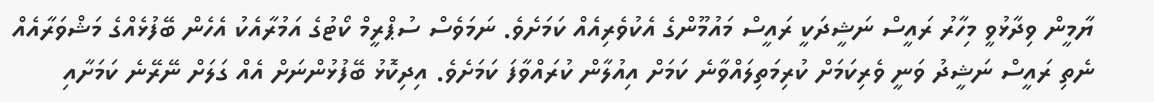ޔާމީން ވިދާޅުވީ މިހާރު ރައީސް ނަޝީދަކީ ރައީސް މައުމޫންގެ އެކުވެރިއެއް ކަމަށެވެ. ނަމަވެސް ސުޕްރީމް ކޯޓުގެ އަމުރާއެކު އެހެން ބޭފުޅެއްގެ މަޝްވަރާއެއް ނެތި ރައީސް ނަޝީދު ވަނީ ވެރިކަމަށް ކުރިމަތިލައްވާނެ ކަމަށް އިއުލާން ކުރައްވާފަ ކަމަށެވެ. އިދިކޮޅު ބޭފުޅުންނަށް އެއް ގަލަށް ނޭރޭނެ ކަމަށާއި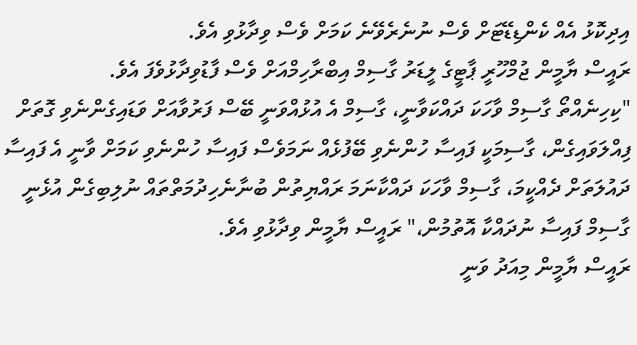އިދިކޮޅު އެއް ކެންޑިޑޭޓަށް ވެސް ނުނެރެވޭނެ ކަމަށް ވެސް ވިދާޅުވި އެވެ.
ރައީސް ޔާމީން ޖުމްހޫރީ ޕާޓީގެ ލީޑަރު ގާސިމް އިބްރާހިމްއަށް ވެސް ފާޑުވިދާޅުވެފަ އެވެ.
"ކިހިނެއްތޯ ގާސިމް ވާހަކަ ދައްކަވާނީ، ގާސިމް އެ އުޅުއްވަނީ ބޭސް ފަރުވާއަށް ވަޑައިގެންނެވި ގޮތަށް ފިއްލަވައިގެން، ގާސިމަކީ ފައިސާ ހުންނެވި ބޭފުޅެއް ނަމަވެސް ފައިސާ ހުންނެވި ކަމަށް ވާނީ އެ ފައިސާ ދައުލަތަށް ދެއްކީމަ، ގާސިމް ވާހަކަ ދައްކާނަމަ ރައްޔިތުން ބުނާނެހިދުމަތްތައް ނުލިބިގެން އުޅެނީ ގާސިމް ފައިސާ ނުދައްކާ އޮތުމުން،" ރައީސް ޔާމީން ވިދާޅުވި އެވެ.
ރައީސް ޔާމީން މިއަދު ވަނީ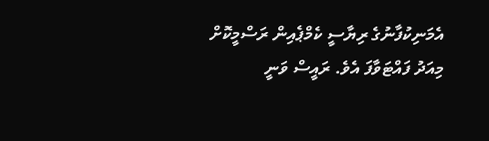އެމަނިކުފާނުގެ ރިޔާސީ ކެމްޕެއިން ރަސްމީކޮށް މިއަދު ފައްޓަވާފަ އެވެ. ރައީސް ވަނީ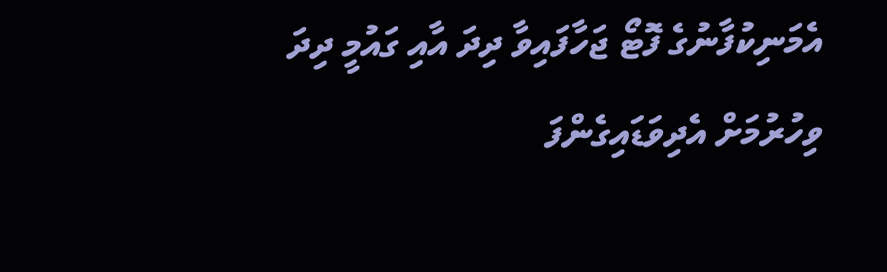އެމަނިކުފާނުގެ ފޮޓޯ ޖަހާފައިވާ ދިދަ އާއި ގައުމީ ދިދަ ވިހުރުމަށް އެދިވަޑައިގެންފަ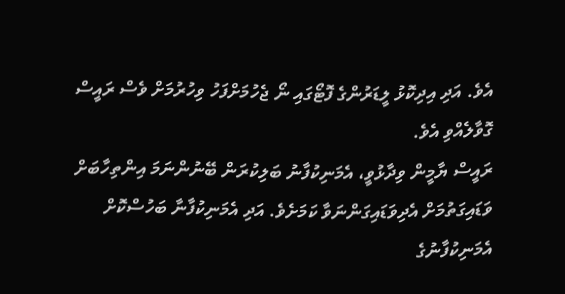އެވެ. އަދި އިދިކޮޅު ލީޑަރުންގެ ފޮޓޯގައި ނޯ ޖެހުމަށްފަހު ވިހުރުމަށް ވެސް ރައީސް ގޮވާލެއްވި އެވެ.
ރައީސް ޔާމީން ވިދާޅުވީ، އެމަނިކުފާނު ބަލިކުރަން ބޭނުންނަމަ އިންތިހާބަށް ވަޑައިގަތުމަށް އެދިވަޑައިގަންނަވާ ކަމަށެވެ. އަދި އެމަނިކުފާނާ ބަހުސްކޮށް އެމަނިކުފާނުގެ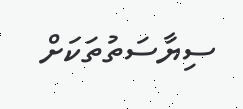ސިޔާސަތުތަކަށް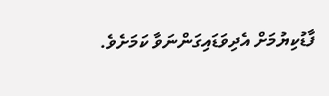ފާޑުކިޔުމަށް އެދިވަޑައިގަންނަވާ ކަމަށެވެ.